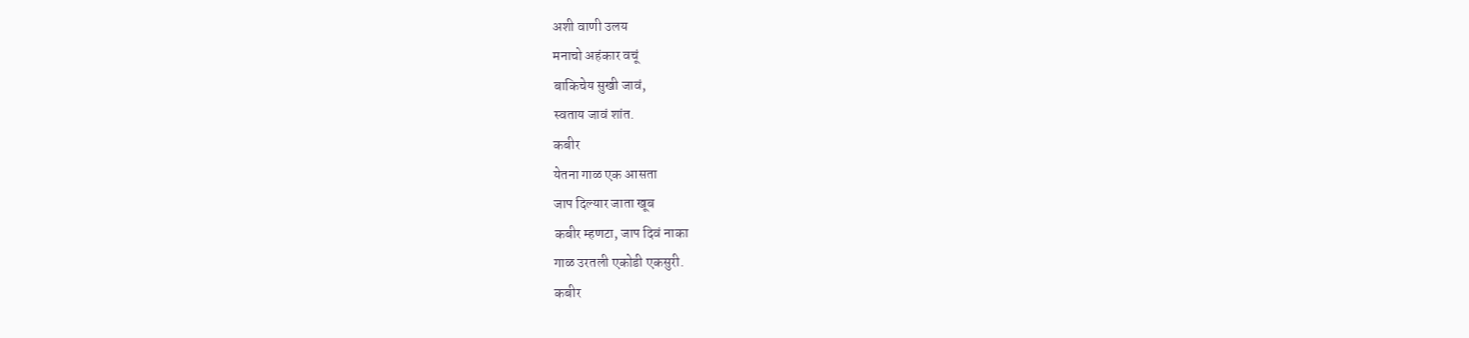अशी वाणी उलय
मनाचो अहंकार वचूं
बाकिचेय सुखी जावं,
स्वताय जावं शांत.
कबीर
येतना गाळ एक आसता
जाप दिल्यार जाता खूब
कबीर म्हणटा, जाप दिवं नाका
गाळ उरतली एकोडी एकसुरी.
कबीर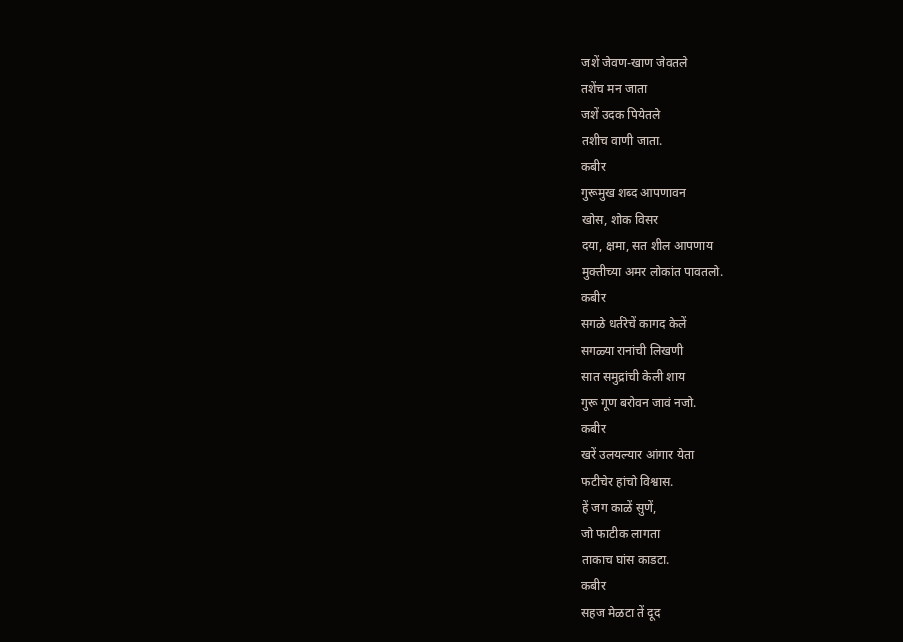जशें जेवण-खाण जेवतले
तशेंच मन जाता
जशें उदक पियेतले
तशीच वाणी जाता.
कबीर
गुरूमुख शब्द आपणावन
खोस, शोक विसर
दया, क्षमा, सत शील आपणाय
मुक्तीच्या अमर लोकांत पावतलो.
कबीर
सगळे धर्तरेचें कागद केलें
सगळ्या रानांची लिखणी
सात समुद्रांची केली शाय
गुरू गूण बरोवन जावं नजो.
कबीर
खरें उलयल्यार आंगार येता
फटीचेर हांचो विश्वास.
हें जग काळें सुणें,
जो फाटीक लागता
ताकाच घांस काडटा.
कबीर
सहज मेळटा तें दूद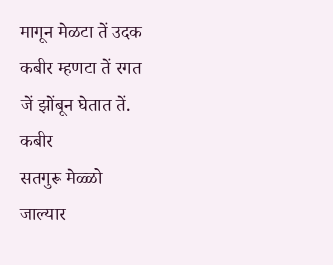मागून मेळटा तें उदक
कबीर म्हणटा तें रगत
जें झोंबून घेतात तें.
कबीर
सतगुरू मेळ्ळो
जाल्यार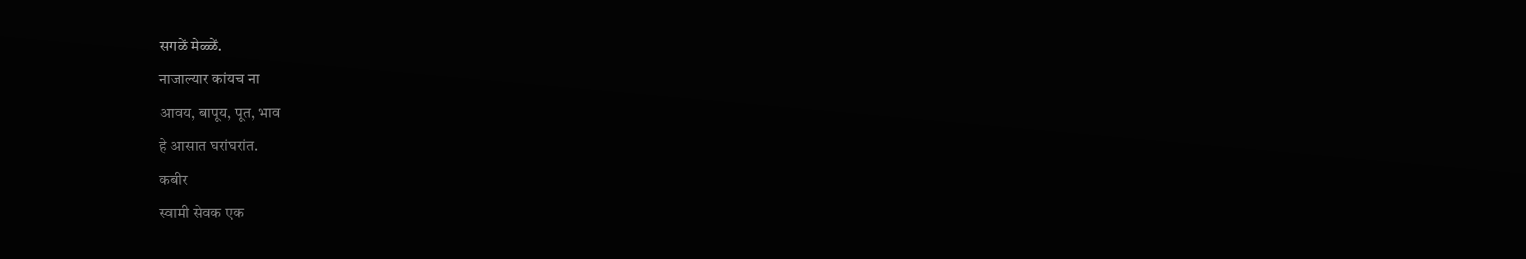सगळें मेळ्ळें.
नाजाल्यार कांयच ना
आवय, बापूय, पूत, भाव
हे आसात घरांघरांत.
कबीर
स्वामी सेवक एक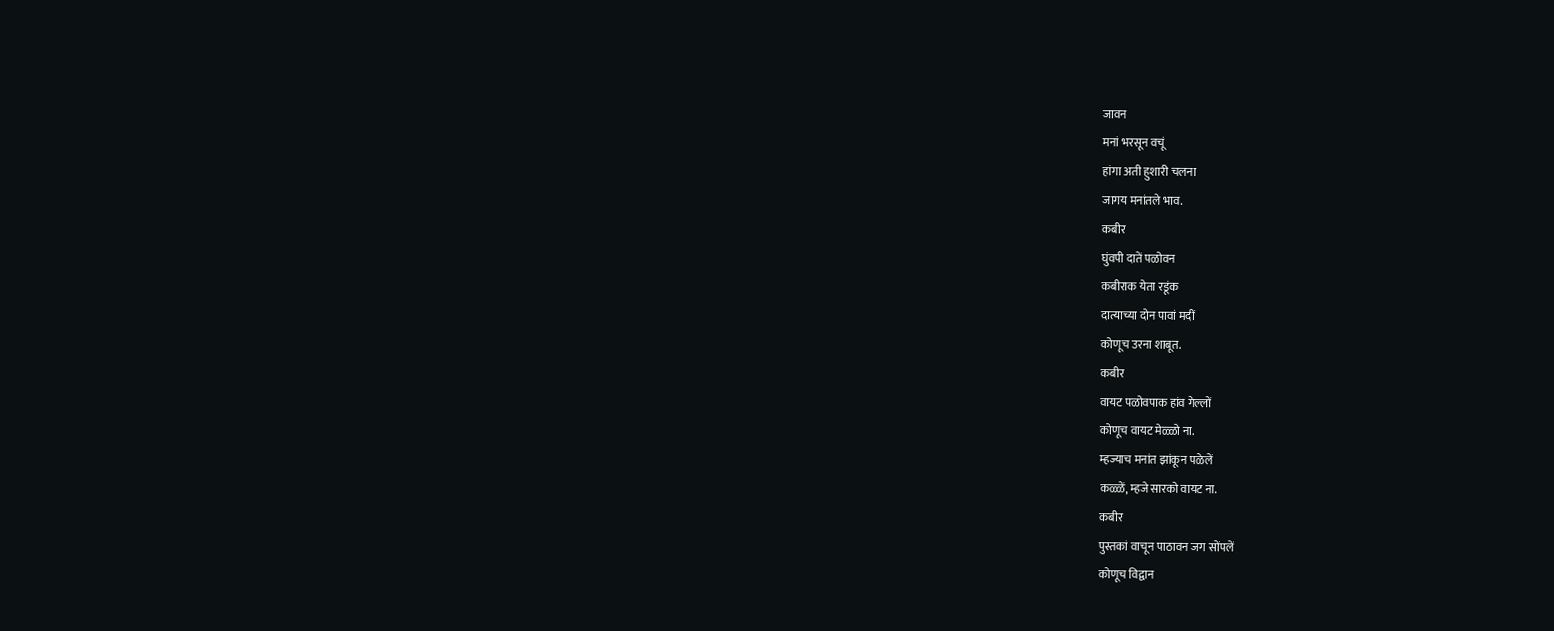जावन
मनां भरसून वचूं
हांगा अती हुशारी चलना
जागय मनांतले भाव.
कबीर
घुंवपी दातें पळोवन
कबीराक येता रडूंक
दात्याच्या दोन पावां मदीं
कोणूच उरना शाबूत.
कबीर
वायट पळोवपाक हांव गेल्लों
कोणूच वायट मेळ्ळो ना.
म्हज्याच मनांत झांकून पळेलें
कळ्ळें, म्हजे सारको वायट ना.
कबीर
पुस्तकां वाचून पाठावन जग सोंपलें
कोणूच विद्वान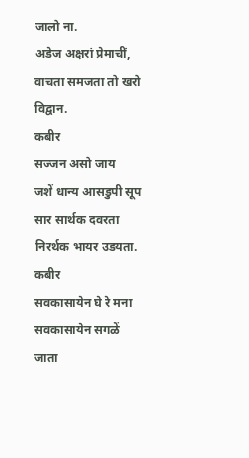जालो ना.
अडेज अक्षरां प्रेमाचीं,
वाचता समजता तो खरो विद्वान.
कबीर
सज्जन असो जाय
जशें धान्य आसडुपी सूप
सार सार्थक दवरता
निरर्थक भायर उडयता.
कबीर
सवकासायेन घे रे मना
सवकासायेन सगळें जाता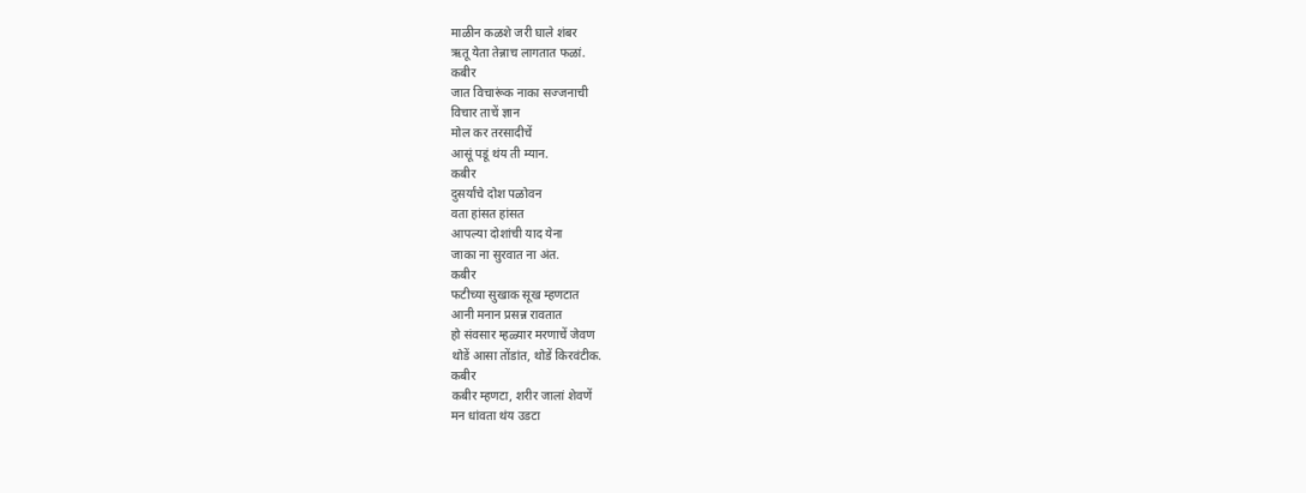माळीन कळशे जरी घाले शंबर
ऋतू येता तेन्नाच लागतात फळां.
कबीर
जात विचारूंक नाका सज्जनाची
विचार ताचें ज्ञान
मोल कर तरसादीचें
आसूं पडूं थंय ती म्यान.
कबीर
दुसर्यांचे दोश पळोवन
वता हांसत हांसत
आपल्या दोशांची याद येना
जाका ना सुरवात ना अंत.
कबीर
फटीच्या सुखाक सूख म्हणटात
आनी मनान प्रसन्न रावतात
हो संवसार म्हळ्यार मरणाचें जेवण
थोडें आसा तोंडांत, थोडें किरवंटीक.
कबीर
कबीर म्हणटा, शरीर जालां शेवणें
मन धांवता थंय उडटा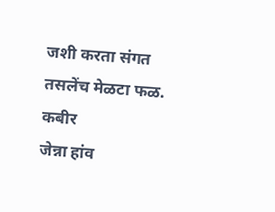जशी करता संगत
तसलेंच मेळटा फळ.
कबीर
जेन्ना हांव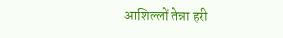आशिल्लों तेन्ना हरी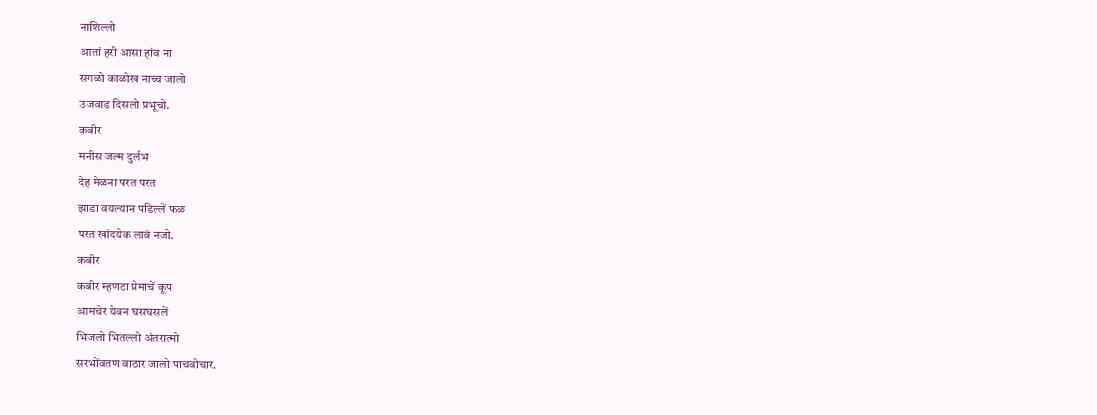नाशिल्लो
आतां हरी आसा हांव ना
सगळो काळोख नाच्च जालो
उजवाड दिसलो प्रभूचो.
कबीर
मनीस जल्म दुर्लभ
देह मेळना परत परत
झाडा वयल्यान पडिल्लें फळ
परत खांदयेक लावं नजो.
कबीर
कबीर म्हणटा प्रेमाचें कूप
आमचेर येवन घसघसलें
भिजलो भितल्लो अंतरात्मो
सरभोंवतण वाठार जालो पाचवोचार.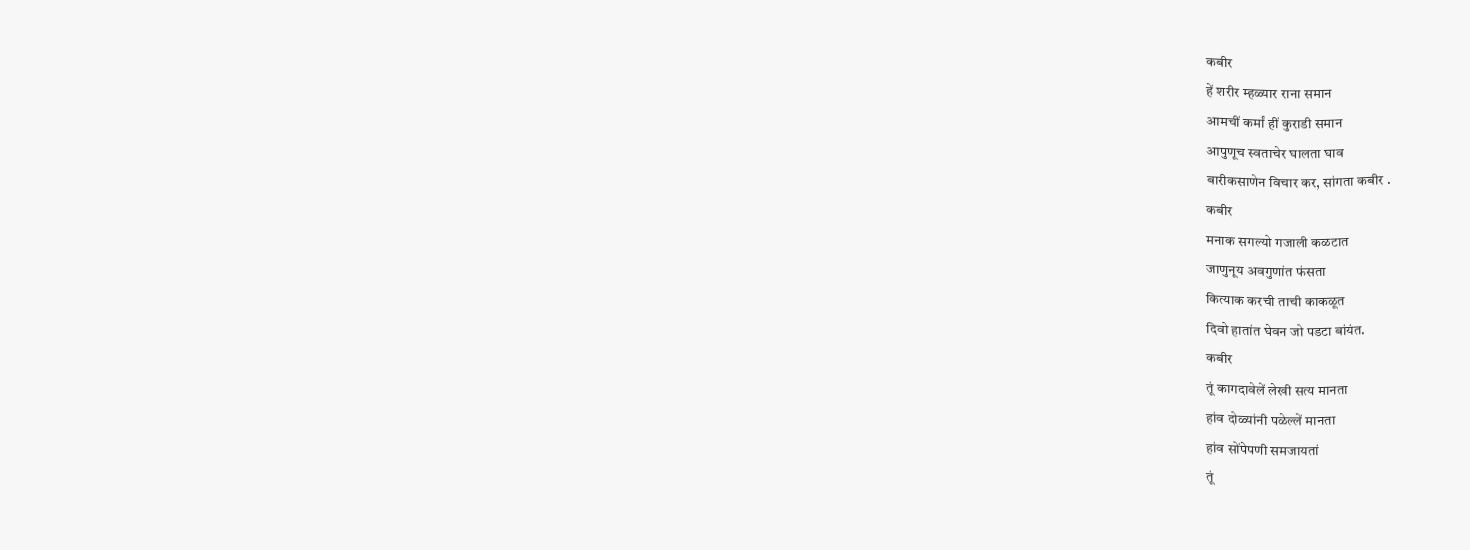कबीर
हें शरीर म्हळ्यार राना समान
आमचीं कर्मां हीं कुराडी समान
आपुणूच स्वताचेर घालता घाव
बारीकसाणेन विचार कर, सांगता कबीर .
कबीर
मनाक सगल्यो गजाली कळटात
जाणुनूय अवगुणांत फंसता
कित्याक करची ताची काकळूत
दिवो हातांत घेवन जो पडटा बांयंत.
कबीर
तूं कागदावेलें लेखी सत्य मानता
हांव दोळ्यांनी पळेल्लें मानता
हांव सोंपेपणी समजायतां
तूं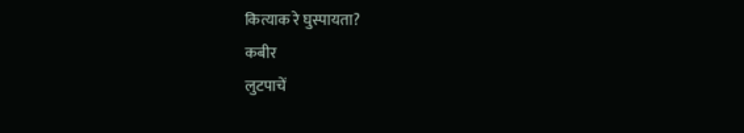कित्याक रे घुस्पायता?
कबीर
लुटपाचें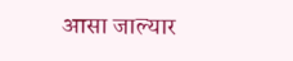आसा जाल्यार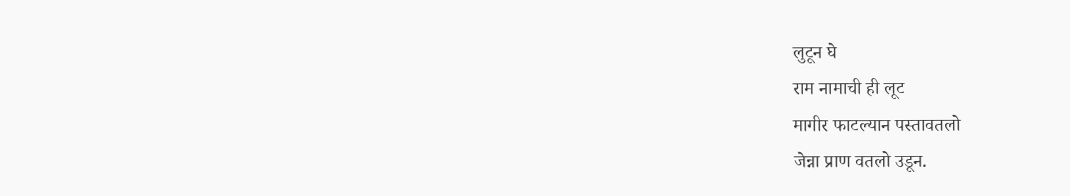लुटून घे
राम नामाची ही लूट
मागीर फाटल्यान पस्तावतलो
जेन्ना प्राण वतलो उडून.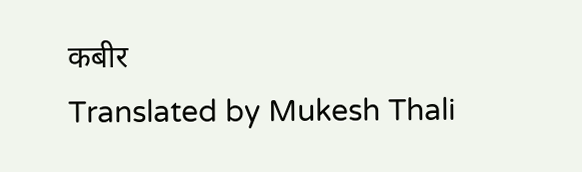कबीर
Translated by Mukesh Thali